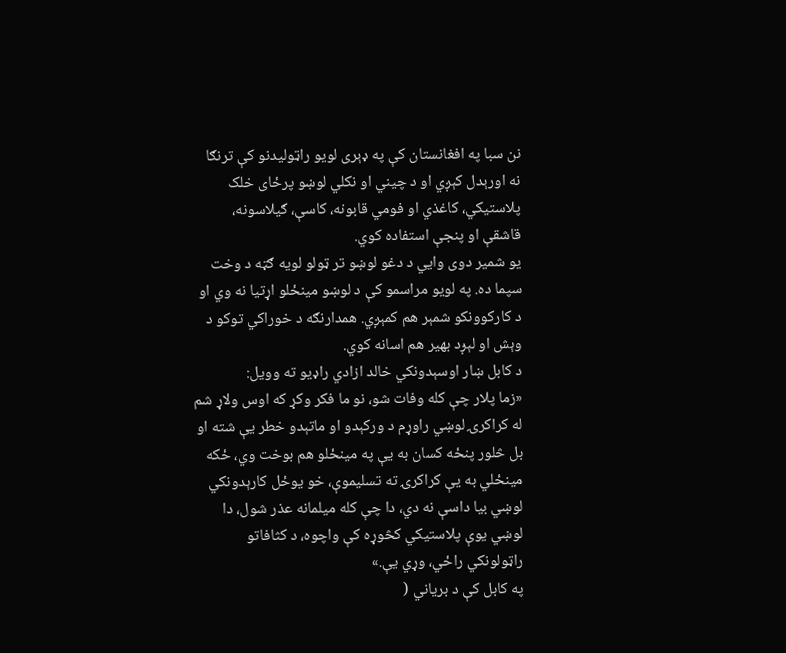نن سبا په افغانستان کې په ډېری لویو راټولیدنو کې ترنګا نه اورېدل کېږي او د چیني او نکلي لوښو پرځای خلک پلاستیکي، کاغذي او فومي قابونه، کاسې، ګیلاسونه، قاشقې او پنجې استفاده کوي.
یو شمیر دوی وایي د دغو لوښو تر ټولو لویه ګټه د وخت سپما ده. په لویو مراسمو کې د لوښو مینځلو اړتیا نه وي او د کارکوونکو شمېر هم کمېږي. همدارنګه د خوراکي توکو د وېش او لېږد بهیر هم اسانه کوي.
د کابل ښار اوسېدونکي خالد ازادي راډیو ته وویل:
«زما پلار چې کله وفات شو، نو ما فکر وکړ که اوس ولاړ شم له کراکرۍ لوښي راوړم د ورکېدو او ماتېدو خطر یې شته او بل څلور پنځه کسان به یې په مینځلو هم بوخت وي، ځکه مینځلي به یې کراکرۍ ته تسلیموې، خو یوځل کارېدونکي لوښي بیا داسې نه دي، دا چې کله میلمانه عذر شول، دا لوښي یوې پلاستیکي کڅوړه کې واچوه، د کثافاتو راټولونکي راځي، وړي یې.»
په کابل کې د بریاني (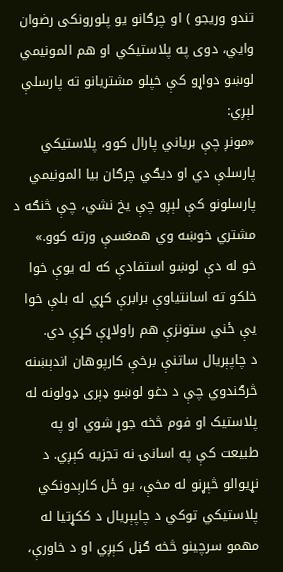تندو وریجو ) او چرګانو یو پلورونکی رضوان وايي، دوی په پلاستیکي او هم المونیمي لوښو دواړو کې خپلو مشتریانو ته پارسلې لېږي:
«مونږ چې بریاني پارال کوو، پلاستیکي پارسلې دي او دیګي چرګان بیا المونیمي پارسلونو کې لېږو چې یخ نشي، چې څنګه د مشتري خوښه وي همغسې ورته کوو.»
خو له دې لوښو استفادې که له یوې خوا خلکو ته اسانتیاوې برابرې کړي له بلې خوا یې ځني ستونزې هم راولاړې کړې دي.
د چاپېریال ساتنې برخې کارپوهان اندېښنه څرګندوي چې د دغو لوښو ډېری ډولونه له پلاستیک او فوم څخه جوړ شوي او په طبیعت کې په اسانۍ نه تجزیه کېږي. د نړیوالو څېړنو له مخې، یو ځل کارېدونکي پلاستیکي توکي د چاپېریال د ککړتیا له مهمو سرچینو څخه ګڼل کېږي او د خاورې،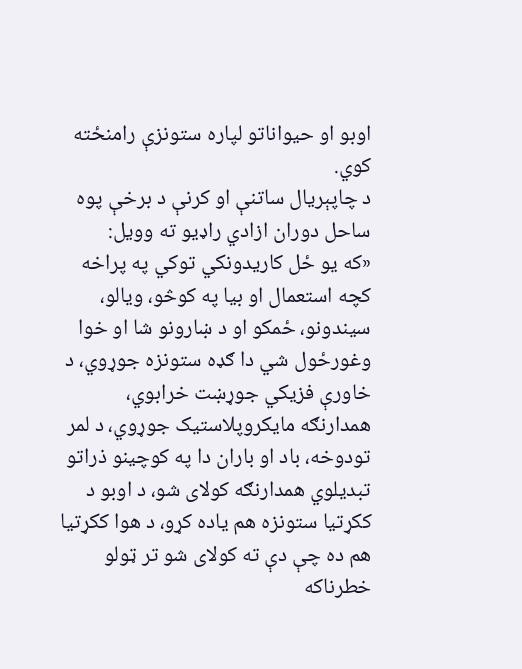اوبو او حیواناتو لپاره ستونزې رامنځته کوي.
د چاپېریال ساتنې او کرنې د برخې پوه ساحل دوران ازادي راډیو ته وویل:
«که یو ځل کاریدونکي توکي په پراخه کچه استعمال او بیا په کوڅو، ویالو، سیندونو، ځمکو او د ښارونو شا او خوا وغورځول شي دا ګډه ستونزه جوړوي، د خاورې فزیکي جوړښت خرابوي، همدارنګه مایکروپلاستیک جوړوي، د لمر تودوخه، باد او باران دا په کوچینو ذراتو تبدیلوي همدارنګه کولای شو، د اوبو د ککړتیا ستونزه هم یاده کړو، د هوا ککړتیا هم ده چې دې ته کولای شو تر ټولو خطرناکه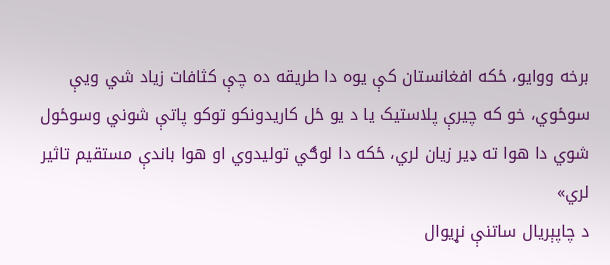برخه ووایو، ځکه افغانستان کې یوه دا طریقه ده چې کثافات زیاد شي ویې سوځوي، خو که چیرې پلاستیک یا د یو ځل کاریدونکو توکو پاتې شوني وسوځول شوي دا هوا ته ډیر زیان لري، ځکه دا لوګي تولیدوي او هوا باندې مستقیم تاثیر لري»
د چاپېریال ساتنې نړیوال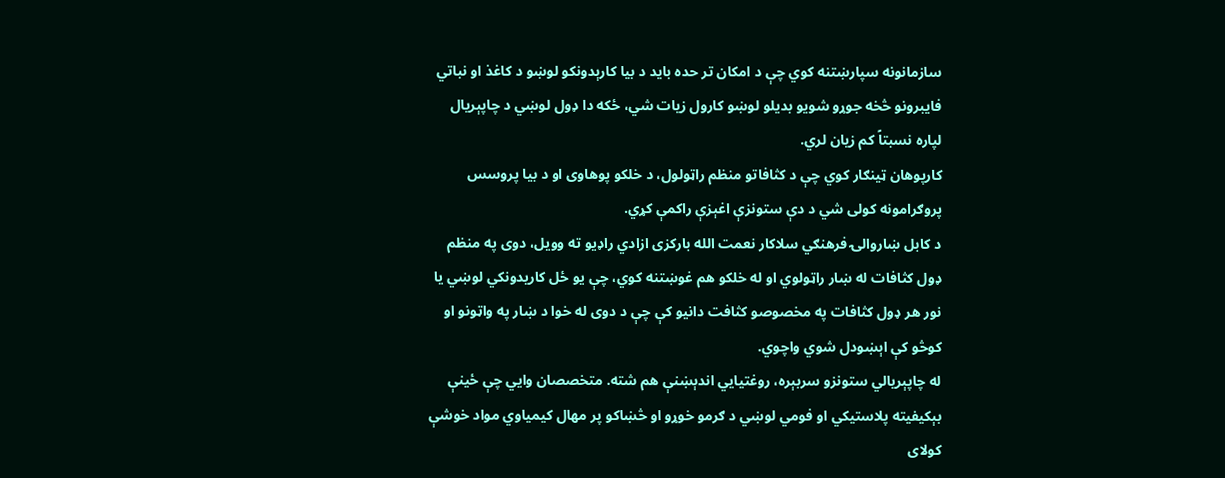سازمانونه سپارښتنه کوي چې د امکان تر حده باید د بیا کارېدونکو لوښو د کاغذ او نباتي فایبرونو څخه جوړو شویو بدیلو لوښو کارول زیات شي، ځکه دا ډول لوښي د چاپېریال لپاره نسبتاً کم زیان لري.
کارپوهان ټینګار کوي چې د کثافاتو منظم راټولول، د خلکو پوهاوی او د بیا پروسس پروګرامونه کولی شي د دې ستونزې اغېزې راکمې کړي.
د کابل ښاروالۍ فرهنګي سلاکار نعمت الله بارکزی ازادي راډیو ته وویل، دوی په منظم ډول کثافات له ښار راټولوي او له خلکو هم غوښتنه کوي، چې یو ځل کاریدونکي لوښي یا نور هر ډول کثافات په مخصوصو کثافت دانیو کې چې د دوی له خوا د ښار په واټونو او کوڅو کې اېښودل شوي واچوي.
له چاپېریالي ستونزو سربېره، روغتیايي اندېښنې هم شته. متخصصان وایي چې ځینې بېکیفیته پلاستیکي او فومي لوښي د ګرمو خوړو او څښاکو پر مهال کیمیاوي مواد خوشې کولای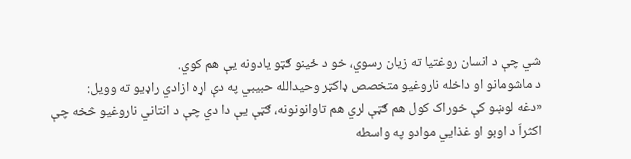شي چې د انسان روغتیا ته زیان رسوي، خو د ځینو ګټو یادونه یې هم کوي.
د ماشومانو او داخله ناروغیو متخصص ډاکټر وحیدالله حبیبي په دې اړه ازادي راډیو ته وویل:
«دغه لوښو کې خوراک کول هم ګټې لري هم تاوانونونه، ګټې یې دا دي چې د انتاني ناروغیو څخه چې اکثراّ د اوبو او غذايي موادو په واسطه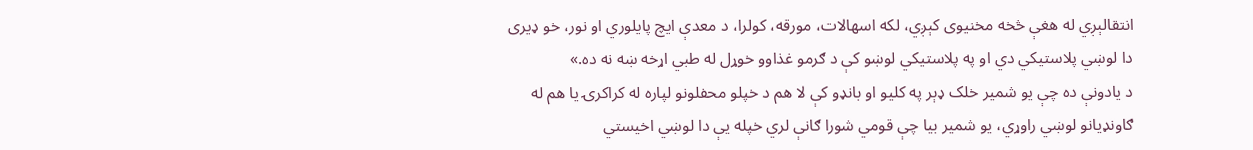انتقالېږي له هغې څخه مخنیوی کېږي، لکه اسهالات، مورقه، کولرا، د معدې ایچ پایلوري او نور، خو ډیری دا لوښي پلاستیکي دي او په پلاستیکي لوښو کې د ګرمو غذاوو خوړل له طبي اړخه ښه نه ده.»
د یادونې ده چې یو شمیر خلک ډېر په کلیو او بانډو کې لا هم د خپلو محفلونو لپاره له کراکرۍ یا هم له ګاونډیانو لوښي راوړي، یو شمیر بیا چې قومي شورا ګانې لري خپله یې دا لوښي اخیستي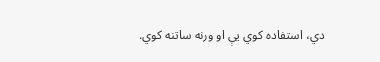دي، استفاده کوي یې او ورنه ساتنه کوي.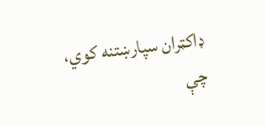ډاکټران سپارښتنه کوي، چې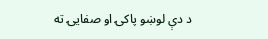د دې لوښو پاکۍ او صفایۍ ته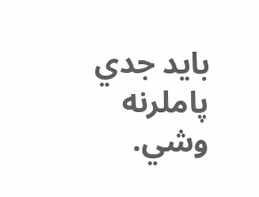باید جدي پاملرنه وشي.